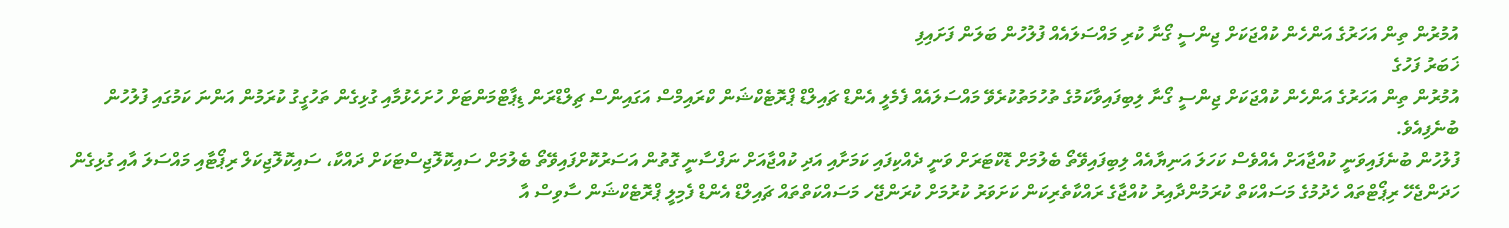އުމުރުން ތިން އަހަރުގެ އަންހެން ކުއްޖަކަށް ޖިންސީ ގޯނާ ކުރި މައްސަލައެއް ފުލުހުން ބަލަން ފަށައިފި
ޚަބަރު ފަހުގެ
އުމުރުން ތިން އަހަރުގެ އަންހެން ކުއްޖަކަށް ޖިންސީ ގޯނާ ލިބިފައިވާކަމުގެ ތުހުމަތުކުރެވޭ މައްސަލައެއް ފެމެލީ އެންޑް ޗައިލްޑް ޕްރޮޓެކްޝަން ކްރައިމްސް އަގައިންސް ޗިލްޑްރަން ޑިޕާޓްމަންޓަށް ހުށަހެޅުމާއި ގުޅިގެން ތަހުގީގު ކުރަމުން އަންނަ ކަމުގައި ފުލުހުން ބުނެފިއެވެ.
ފުލުހުން ބުނެފައިވަނީ ކުއްޖާއަށް އެއްވެސް ކަހަލަ އަނިޔާއެއް ލިބިފައިވޭތޯ ބެލުމަށް ޑޮކްޓަރަށް ވަނީ ދެއްކިފައި ކަމަށާއި އަދި ކުއްޖާއަށް ނަފްސާނީ ގޮތުން އަސަރުކޮށްފައިވޭތޯ ބެލުމަށް ސައިކޮލޮޖިސްޓަކަށް ދައްކާ، ސައިކޮލޮޖިކަލް ރިޕޯޓާއި މައްސަލަ އާއި ގުޅިގެން ހަދަންޖެހޭ ރިޕޯޓްތައް ހެދުމުގެ މަސައްކަތް ކުރަމުންދާއިރު ކުއްޖާގެ ރައްކާތެރިކަން ކަށަވަރު ކުރުމަށް ކުރަންޖޭހ މަސައްކަތްތައް ޗައިލްޑް އެންޑް ފެމިލީ ޕްރޮޓެކްޝަން ސާވިސް އާ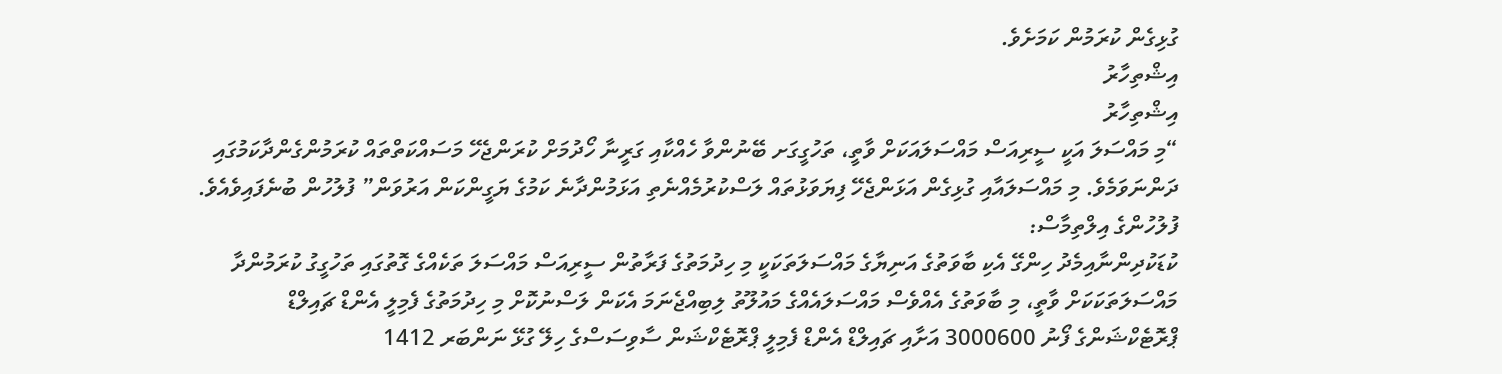ގުޅިގެން ކުރަމުން ކަމަށެވެ.
އިޝްތިހާރު
އިޝްތިހާރު
“މި މައްސަލަ އަކީ ސީރިއަސް މައްސަލައަކަށް ވާތީ، ތަހުގީގަށ ބޭނުންވާ ހެއްކާއި ގަރީނާ ހޯދުމަށް ކުރަންޖެހޭ މަސައްކަތްތައް ކުރަމުންގެންދާކަމުގައި ދަންނަވަމެވެ. މި މައްސަލައާއި ގުޅިގެން އަޅަންޖެހޭ ފިޔަވަޅުތައް ލަސްކުރުމެއްނެތި އަޅަމުންދާނެ ކަމުގެ ޔަގީންކަން އަރުވަން” ފުލުހުން ބުނެފައިވެއެވެ.
ފުލުހުންގެ އިލްތިމާސް:
ކުޑަކުދިންނާއިމެދު ހިންގޭ އެކި ބާވަތުގެ އަނިޔާގެ މައްސަލަތަކަކީ މި ހިދުމަތުގެ ފަރާތުން ސީރިއަސް މައްސަލަ ތަކެއްގެ ގޮތުގައި ތަހުގީގު ކުރަމުންދާ މައްސަލަތަކަކަށް ވާތީ، މި ބާވަތުގެ އެއްވެސް މައްސަލައެއްގެ މައުލޫތު ލިބިއްޖެނަމަ އެކަން ލަސްނުކޮށް މި ހިދުމަތުގެ ފެމިލީ އެންޑް ޗައިލްޑް ޕްރޮޓެކްޝަންގެ ފޯނު 3000600 އަށާއި ޗައިލްޑް އެންޑް ފެމިލީ ޕްރޮޓެކްޝަން ސާވިސަސްގެ ހިލޭ ގުޅޭ ނަންބަރ 1412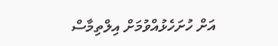އަށް ހުށަހެޅުއްވުމަށް އިލްތިމާސް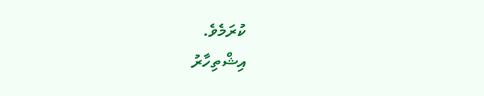ކުރަމެވެ.
އިޝްތިހާރު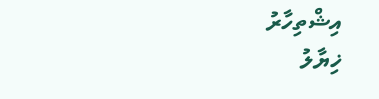އިޝްތިހާރު
ޚިޔާލު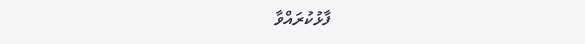ފާޅުކުރައްވާ